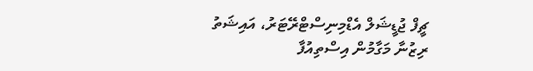ޗީފް ޖުޑީޝަލް އެޑްމިނިސްޓްރޭޓަރު، އައިޝަތު ރިޒުނާ މަގާމުން އިސްތިއުފާ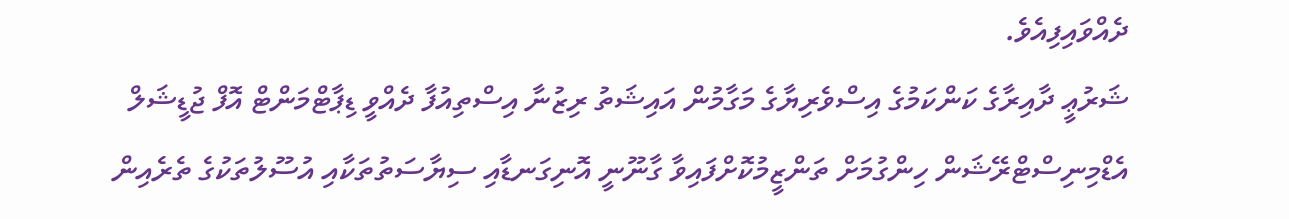ދެއްވައިފިއެވެ.
ޝަރުޢީ ދާއިރާގެ ކަންކަމުގެ އިސްވެރިޔާގެ މަގާމުން އައިޝަތު ރިޒުނާ އިސްތިއުފާ ދެއްވީ ޑިޕާޓްމަންޓް އޮފް ޖުޑީޝަލް އެޑްމިނިސްޓްރޭޝަން ހިންގުމަށް ތަންޒީމުކޮށްފައިވާ ގާނޫނީ އޮނިގަނޑާއި ސިޔާސަތުތަކާއި އުސޫލުތަކުގެ ތެރެއިން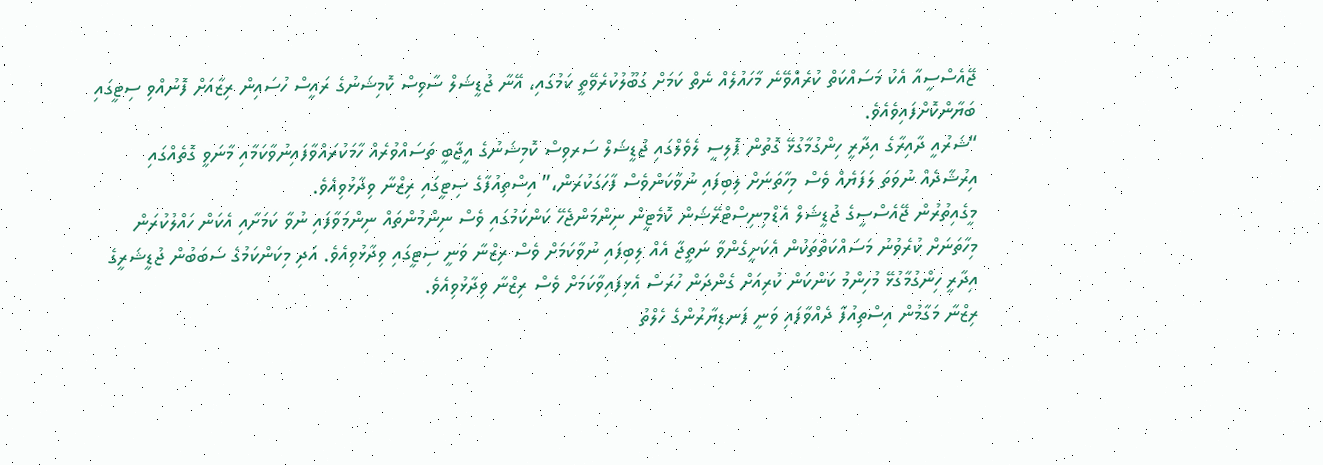ޖޭއެސްސީއާ އެކު މަސައްކަތް ކުރެއްވޭނެ މާހައުލެއް ނެތް ކަމަށް ގަބޫލުކުރެވޭތީ ކަމުގައި، އޭނާ ޖުޑީޝަލް ސާވިސް ކޮމިޝަނުގެ ރައީސް ހުސައިން ރިޒާއަށް ފޮނުއްވި ސިޓީގައި ބަޔާންކޮށްފައިވެއެވެ.
“ޝަރުއީ ދާއިރާގެ އިދާރީ ހިންގުމާގުޅޭ ގޮތުން ޕޮލިސީ ލެވެލްގައި ޖުޑީޝަލް ސަރވިސް ކޮމިޝަނުގެ އީޖާބީ ތަސައްވުރެއް ހާމަކުރައްވާފައިނުވާކަމާއި މާނަވީ ގޮތެއްގައި އިރުޝާދެއް ނުވަތަ ލަފަޔެއް ވެސް މިހާތަނަށް ލިބިފައި ނުވާކަންވެސް ފާހަގަކުރަން،” އިސްތިއުފާގެ ސިޓީގައި ރިޒްނާ ވިދާޅުވިއެވެ.
މީގެއިތުރުން ޖޭއެސްސީގެ ޖުޑީޝަލް އެޑްމިނިސްޓްރޭޝަން ކޮމެޓީން ނިންމަންޖެހޭ ކަންކަމުގައި ވެސް ނިންމުންތައް ނިންމަވާފައި ނުވާ ކަމަށާއި އެކަން ހައްލުކުރަން މިހާތަނަށް ކުރެވުނު މަސައްކަތްތަކުން އެކަށީގެންވާ ނަތީޖާ އެއް ލިބިފައި ނުވާކަމަށް ވެސް ރިޒްނާ ވަނީ ސިޓީގައި ވިދާޅުވިއެވެ. އަދި މިކަންކަމުގެ ސަބަބުން ޖުޑީޝަރީގެ އިދާރީ ހިންގުމާގުޅޭ މުހިންމު ކަންކަން ކުރިއަށް ގެންދަން ހުރަސް އެޅިފައިވާކަމަށް ވެސް ރިޒްނާ ވިދާޅުވިއެވެ.
ރިޒްނާ މަގާމުން އިސްތިއުފާ ދެއްވާފައި ވަނީ ފަނޑިޔާރުންގެ ހެލްތު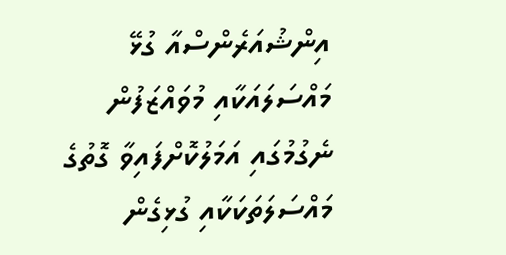އިންޝުއަރެންސްއާ ގުޅޭ މައްސަލައަކާއި މުވައްޒަފުން ނެގުމުގައި އަމަލުކޮށްފައިވާ ގޮތުގެ މައްސަލަތަކަކާއި ގުޅިގެން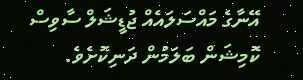އޭނާގެ މައްސަލައެއް ޖުޑީޝަލް ސާވިސް ކޮމިޝަން ބަލަމުން ދަނިކޮށެވެ.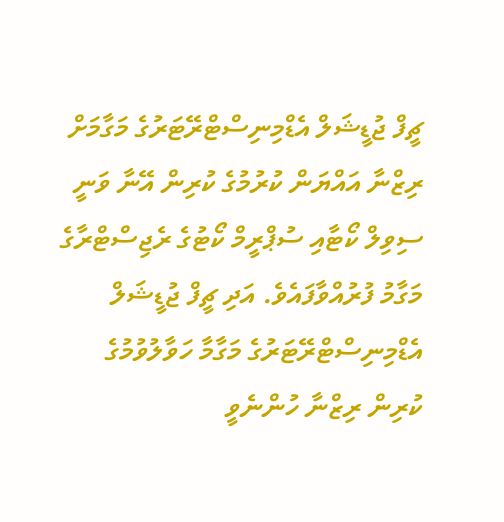ޗީފް ޖުޑީޝަލް އެޑްމިނިސްޓްރޭޓަރުގެ މަގާމަށް ރިޒްނާ އައްޔަން ކުރުމުގެ ކުރިން އޭނާ ވަނީ ސިވިލް ކޯޓާއި ސުޕްރީމް ކޯޓުގެ ރެޖިސްޓްރާގެ މަގާމު ފުރުއްވާފައެވެ. އަދި ޗީފް ޖުޑީޝަލް އެޑްމިނިސްޓްރޭޓަރުގެ މަގާމާ ހަވާލުވުމުގެ ކުރިން ރިޒްނާ ހުންނެވީ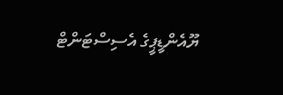ޔޫއެންޑީޕީގެ އެސިސްޓަންޓް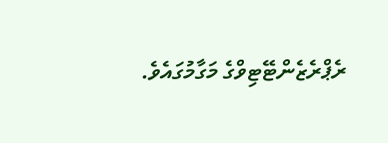ރެޕްރެޒެންޓޭޓިވްގެ މަގާމުގައެވެ.